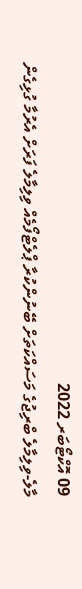09 އޮކްޓޯބަރ 2022
މާލެ-ވިލިމާލެ ބްރިޖުގެ މަސައްކަތަށް ބޭނުންކުރާ ޕްލެޓްފޯމެއް ވިލިމާލެ ފަރަށް އެރުމާ ގުޅިގެން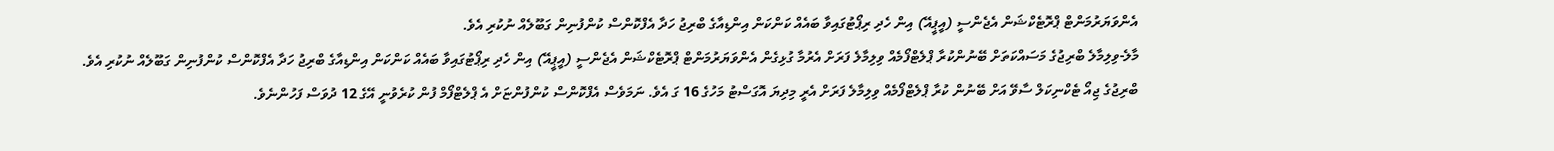އެންވަޔަރުމަންޓް ޕްރޮޓެކްޝަން އެޖެންސީ (އީޕީއޭ) އިން ހެދި ރިޕޯޓުގައިވާ ބައެއް ކަންކަން އިންޑިއާގެ ބްރިޖު ހަދާ އެފްކޮންސް ކުންފުނިން ގަބޫލެއް ނުކުރި އެވެ.
މާލެ-ވިލިމާލެ ބްރިޖުގެ މަސައްކަތަށް ބޭނުންކުރާ ޕްލެޓްފޯމެއް ވިލިމާލެ ފަރަށް އެރުމާ ގުޅިގެން އެންވަޔަރުމަންޓް ޕްރޮޓެކްޝަން އެޖެންސީ (އީޕީއޭ) އިން ހެދި ރިޕޯޓުގައިވާ ބައެއް ކަންކަން އިންޑިއާގެ ބްރިޖު ހަދާ އެފްކޮންސް ކުންފުނިން ގަބޫލެއް ނުކުރި އެވެ.
ބްރިޖުގެ ޖިއޯ ޓެކްނިކަލް ސާވޭ އަށް ބޭނުން ކުރާ ޕްލެޓްފޯމެއް ވިލިމާލެ ފަރަށް އެރީ މިދިޔަ އޮގަސްޓު މަހުގެ 16 ގަ އެވެ. ނަމަވެސް އެފްކޮންސް ކުންފުންޏަށް އެ ޕްލެޓްފޯމް ފުން ކުރެވުނީ އޭގެ 12 ދުވަސް ފަހުންނެވެ.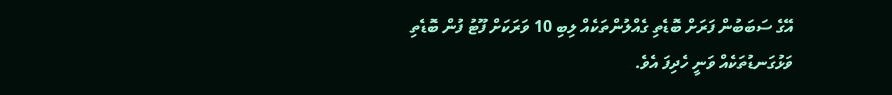އޭގެ ސަބަބުން ފަރަށް ބޮޑެތި ގެއްލުންތަކެއް ލިބި 10 ވަރަކަށް ފޫޓު ފުން ބޮޑެތި ވަޅުގަނޑުތަކެއް ވަނީ ހެދިފަ އެވެ.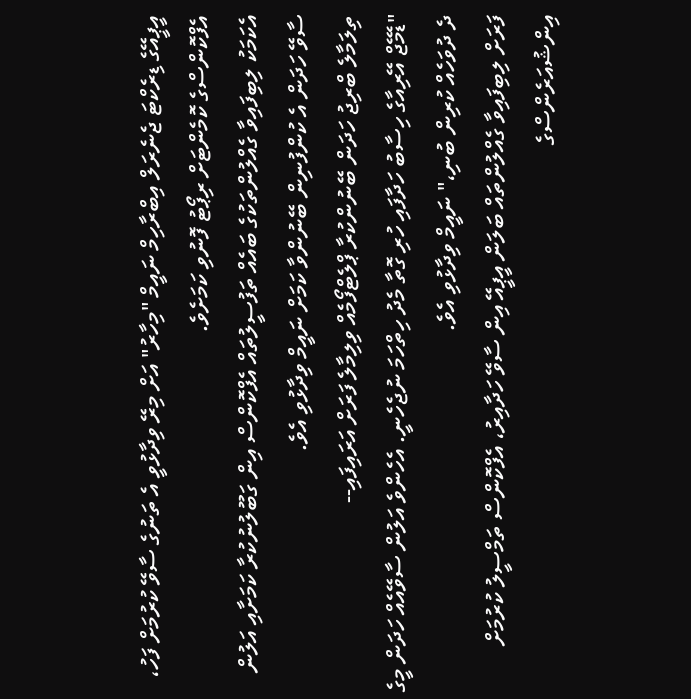އީޕީއޭގެ ޑިރެކްޓަ ޖެނެރަލް އިބްރާހިމް ނައީމް "މިހާރު" އަށް މިރޭ ވިދާޅުވީ އެ ތަނުގެ ސާވޭ ކުރުމަށް ފަހު، އެފްކޮންސްގެ ކޮމެންޓަށް ރިޕޯޓު ފޮނުވި ކަމަށެވެ.
އެކަމަކު ލިބިފައިވާ ގެއްލުންތަކުގެ ބައެއް ތަފުސީލުތައް އެފްކޮންސް އިން ގަބޫލުނުކުރާ ކަމަށާއި އަލުން ސާވޭ ހަދަން އެ ކުންފުނިން ބޭނުންވާ ކަމަށް ނައީމް ވިދާޅުވި އެވެ.
ތިލަމާލެ ބްރިޖު ހަދަން ބޭނުންކުރާ ޕްލެޓްފޯމެއް ވިލިމާލެ ފަރަށް އަރައިފައި--
"ޑެމޭޖް އޭރިއާގެ ހިސާބު ހަދާފައި ހުރި ގޮތާ މެދު ހިތްހަމަ ނުޖެހެނީ. އެހެންވެ އަލުން ސާވޭއެއް ހަދަން މީގެ ދެ ދުވަހެއް ކުރިން ބުނި،" ނައީމް ވިދާޅުވި އެވެ.
ފަރަށް ލިބިފައިވާ ގެއްލުންތައް ބަލަން އީޕީއޭ އިން ސާވޭ ހަދާއިރު، އެފްކޮންސް ތަމްސީލު ކުރުމަށް އިންޝުއަރެންސްގެ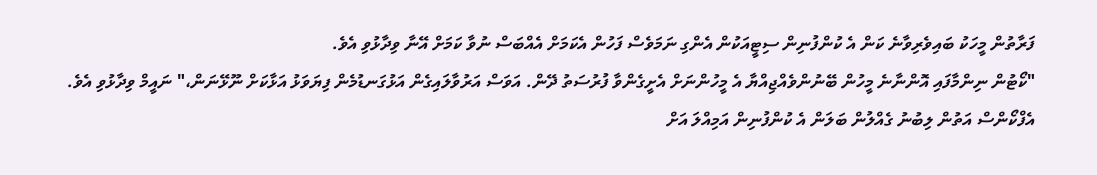ފަރާތުން މީހަކު ބައިވެރިވާނެ ކަން އެ ކުންފުނިން ސިޓީއަކުން އެންގި ނަމަވެސް ފަހުން އެކަމަށް އެއްބަސް ނުވާ ކަމަށް އޭނާ ވިދާޅުވި އެވެ.
"ކޯޓުން ނިންމާފައި އޮންނާނެ މީހުން ބޭނުންވެއްޖިއްޔާ އެ މީހުންނަށް އެށީގެންވާ ފުރުސަތު ދޭން. އަވަސް އަރުވާލައިގެން އަޅުގަނޑުމެން ފިޔަވަޅު އަޅާކަށް ނޫޅޭނަން،" ނައީމް ވިދާޅުވި އެވެ.
އެފްކޯންސް އަތުން ލިބުނު ގެއްލުން ބަލަން އެ ކުންފުނިން އަމިއްލަ އަށް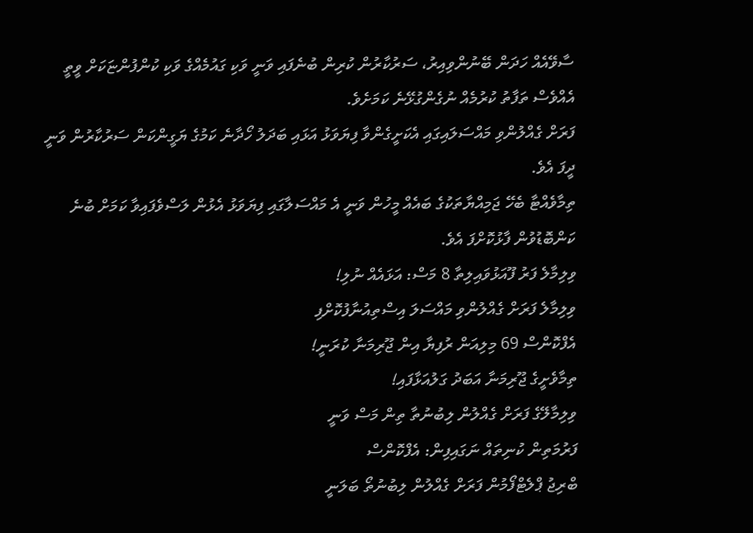ސާވޭއެއް ހަދަން ބޭނުންވިއިރު، ސަރުކާރުން ކުރިން ބުނެފައި ވަނީ ވަކި ގައުމެއްގެ ވަކި ކުންފުންޏަކަށް ވީތީ އެއްވެސް ތަފާތު ކުރުމެއް ނުގެންގުޅޭނެ ކަމަށެވެ.
ފަރަށް ގެއްލުންވި މައްސަލައިގައި އެކަށީގެންވާ ފިޔަވަޅު އަޅައި ބަދަލު ހޯދާނެ ކަމުގެ ޔަގީންކަން ސަރުކާރުން ވަނީ ދީފަ އެވެ.
ތިމާވެއްޓާ ބެހޭ ޖަމިއްޔާތަކުގެ ބައެއް މީހުން ވަނީ އެ މައްސަލާގައި ފިޔަވަޅު އެޅުން ލަސްވެފައިވާ ކަމަށް ބުނެ ކަންބޮޑުވުން ފާޅުކޮށްފަ އެވެ.
ވިލިމާލެ ފަރު ފޫއަޅުވައިލިތާ 8 މަސް: އަޅައެއް ނުލި!
ވިލިމާލެ ފަރަށް ގެއްލުންވި މައްސަލަ އިސްތިއުނާފުކޮށްފި
އެފްކޮންސް 69 މިލިއަން ރުފިޔާ އިން ޖޫރިމަނާ ކުރަނީ!
ތިމާވެށީގެ ޖޫރިމަނާ އަބަދު ގަލުއަޅާފައި!
ވިލިމާލޭގެ ފަރަށް ގެއްލުން ލިބުނުތާ ތިން މަސް ވަނީ
ފަރުމަތިން ކުނިތައް ނަގައިފިން: އެފްކޮންސް
ބްރިޖު ޕްލެޓްފޯމުން ފަރަށް ގެއްލުން ލިބުނުތޯ ބަލަނީ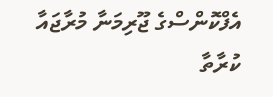އެފްކޮންސްގެ ޖޫރިމަނާ މުރާޖައާ ކުރާތާ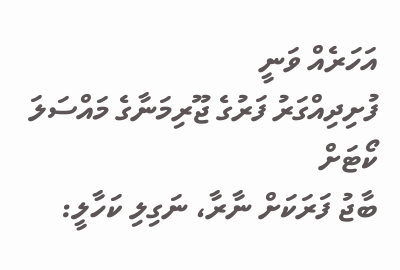އަހަރެއް ވަނީ
ފުށިދިއްގަރު ފަރުގެ ޖޫރިމަނާގެ މައްސަލަ ކޯޓަށް
ބާޖު ފަރަކަށް ނާރާ، ނަގިލި ކަހާލީ: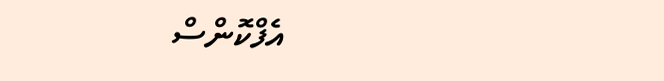އެފްކޮންސް